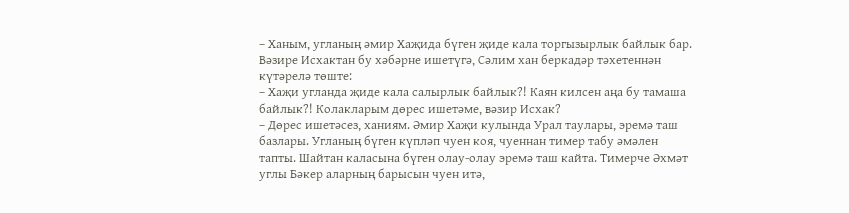– Ханым, угланың әмир Хаҗида бүген җиде кала торгызырлык байлык бар.
Вәзире Исхактан бу хәбәрне ишетүгә, Сәлим хан беркадәр тәхетеннән күтәрелә төште:
– Хаҗи угланда җиде кала салырлык байлык?! Каян килсен аңа бу тамаша байлык?! Колакларым дөрес ишетәме, вәзир Исхак?
– Дөрес ишетәсез, ханиям. Әмир Хаҗи кулында Урал таулары, эремә таш базлары. Угланың бүген күпләп чуен коя, чуеннан тимер табу әмәлен тапты. Шайтан каласына бүген олау-олау эремә таш кайта. Тимерче Әхмәт углы Бәкер аларның барысын чуен итә,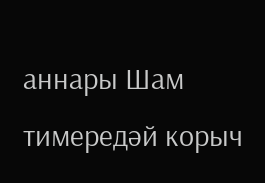аннары Шам тимередәй корыч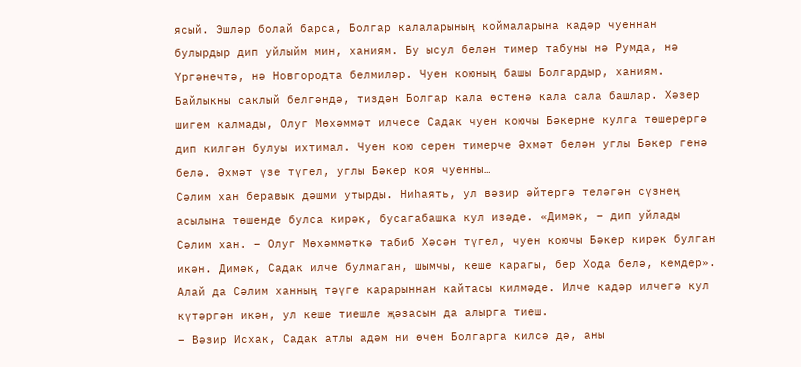ясый. Эшләр болай барса, Болгар калаларының коймаларына кадәр чуеннан булырдыр дип уйлыйм мин, ханиям. Бу ысул белән тимер табуны нә Румда, нә Үргәнечтә, нә Новгородта белмиләр. Чуен коюның башы Болгардыр, ханиям. Байлыкны саклый белгәндә, тиздән Болгар кала өстенә кала сала башлар. Хәзер шигем калмады, Олуг Мөхәммәт илчесе Садак чуен коючы Бәкерне кулга төшерергә дип килгән булуы ихтимал. Чуен кою серен тимерче Әхмәт белән углы Бәкер генә белә. Әхмәт үзе түгел, углы Бәкер коя чуенны…
Сәлим хан беравык дәшми утырды. Ниһаять, ул вәзир әйтергә теләгән сүзнең асылына төшенде булса кирәк, бусагабашка кул изәде. «Димәк, – дип уйлады Сәлим хан. – Олуг Мөхәммәткә табиб Хәсән түгел, чуен коючы Бәкер кирәк булган икән. Димәк, Садак илче булмаган, шымчы, кеше карагы, бер Хода белә, кемдер». Алай да Сәлим ханның тәүге карарыннан кайтасы килмәде. Илче кадәр илчегә кул күтәргән икән, ул кеше тиешле җәзасын да алырга тиеш.
– Вәзир Исхак, Садак атлы адәм ни өчен Болгарга килсә дә, аны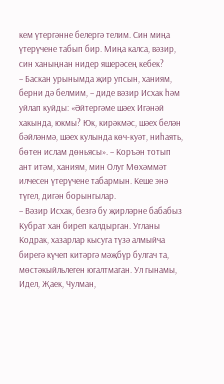кем үтергәнне белергә телим. Син миңа үтерүчене табып бир. Миңа калса, вәзир, син ханыңнан нидер яшерәсең кебек?
– Баскан урынымда җир упсын, ханиям, берни дә белмим, – диде вәзир Исхак һәм уйлап куйды: «Әйтергәме шәех Игәнәй хакында, юкмы? Юк, кирәкмәс, шәех белән бәйләнмә, шәех кулында көч-куәт, ниһаять, бөтен ислам дөньясы». – Коръән тотып ант итәм, ханиям, мин Олуг Мөхәммәт илчесен үтерүчене табармын. Кеше энә түгел, дигән борынгылар.
– Вәзир Исхак, безгә бу җирләрне бабабыз Кубрат хан биреп калдырган. Угланы Кодрак, хазарлар кысуга түзә алмыйча бирегә күчеп китәргә мәҗбүр булгач та, мөстәкыйльлеген югалтмаган. Ул гынамы, Идел, Җаек, Чулман,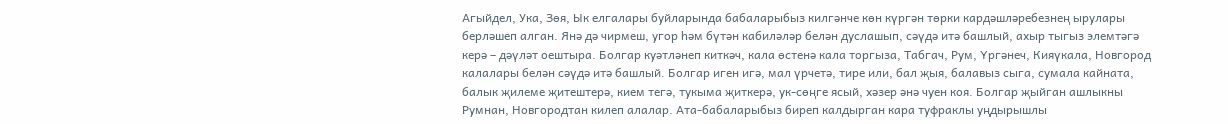Агыйдел, Ука, Зөя, Ык елгалары буйларында бабаларыбыз килгәнче көн күргән төрки кардәшләребезнең ырулары берләшеп алган. Янә дә чирмеш, угор һәм бүтән кабиләләр белән дуслашып, сәүдә итә башлый, ахыр тыгыз элемтәгә керә – дәүләт оештыра. Болгар куәтләнеп киткәч, кала өстенә кала торгыза, Табгач, Рум, Үргәнеч, Кияүкала, Новгород калалары белән сәүдә итә башлый. Болгар иген игә, мал үрчетә, тире или, бал җыя, балавыз сыга, сумала кайната, балык җилеме җитештерә, кием тегә, тукыма җиткерә, ук-сөңге ясый, хәзер әнә чуен коя. Болгар җыйган ашлыкны Румнан, Новгородтан килеп алалар. Ата-бабаларыбыз биреп калдырган кара туфраклы уңдырышлы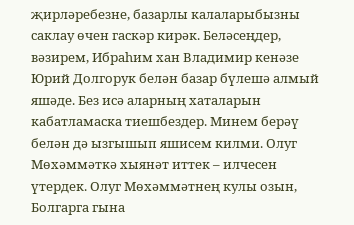җирләребезне, базарлы калаларыбызны саклау өчен гаскәр кирәк. Беләсеңдер, вәзирем, Ибраһим хан Владимир кенәзе Юрий Долгорук белән базар бүлешә алмый яшәде. Без исә аларның хаталарын кабатламаска тиешбездер. Минем берәү белән дә ызгышып яшисем килми. Олуг Мөхәммәткә хыянәт иттек – илчесен үтердек. Олуг Мөхәммәтнең кулы озын, Болгарга гына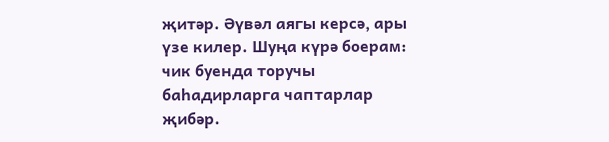җитәр. Әүвәл аягы керсә, ары үзе килер. Шуңа күрә боерам: чик буенда торучы баһадирларга чаптарлар җибәр.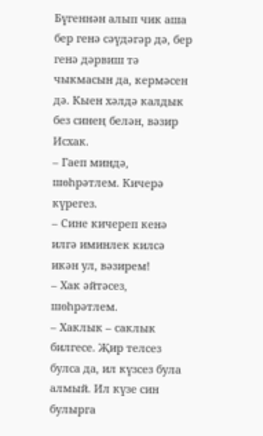Бүгеннән алып чик аша бер генә сәүдәгәр дә, бер генә дәрвиш тә чыкмасын да, кермәсен дә. Кыен хәлдә калдык без синең белән, вәзир Исхак.
– Гаеп миндә, шөһрәтлем. Кичерә күрегез.
– Сине кичереп кенә илгә иминлек килсә икән ул, вәзирем!
– Хак әйтәсез, шөһрәтлем.
– Хаклык – саклык билгесе. Җир телсез булса да, ил күзсез була алмый. Ил күзе син булырга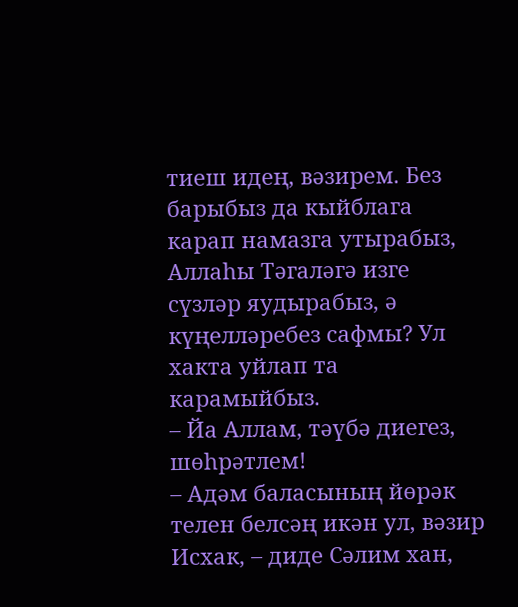тиеш идең, вәзирем. Без барыбыз да кыйблага карап намазга утырабыз, Аллаһы Тәгаләгә изге сүзләр яудырабыз, ә күңелләребез сафмы? Ул хакта уйлап та карамыйбыз.
– Йа Аллам, тәүбә диегез, шөһрәтлем!
– Адәм баласының йөрәк телен белсәң икән ул, вәзир Исхак, – диде Сәлим хан,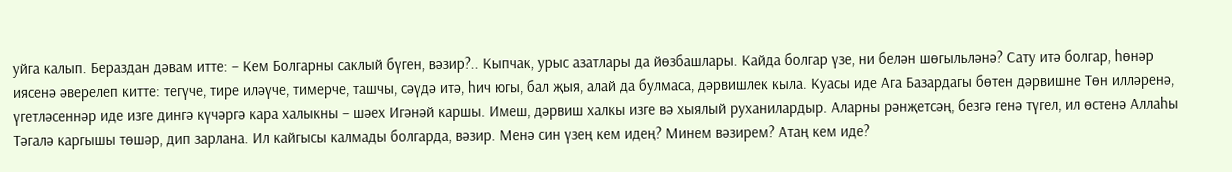уйга калып. Бераздан дәвам итте: – Кем Болгарны саклый бүген, вәзир?.. Кыпчак, урыс азатлары да йөзбашлары. Кайда болгар үзе, ни белән шөгыльләнә? Сату итә болгар, һөнәр иясенә әверелеп китте: тегүче, тире иләүче, тимерче, ташчы, сәүдә итә, һич югы, бал җыя, алай да булмаса, дәрвишлек кыла. Куасы иде Ага Базардагы бөтен дәрвишне Төн илләренә, үгетләсеннәр иде изге дингә күчәргә кара халыкны – шәех Игәнәй каршы. Имеш, дәрвиш халкы изге вә хыялый руханилардыр. Аларны рәнҗетсәң, безгә генә түгел, ил өстенә Аллаһы Тәгалә каргышы төшәр, дип зарлана. Ил кайгысы калмады болгарда, вәзир. Менә син үзең кем идең? Минем вәзирем? Атаң кем иде?